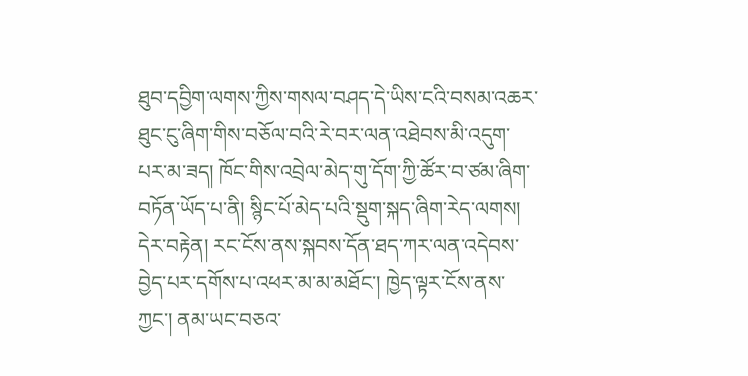ཐུབ་དབྱིག་ལགས་ཀྱིས་གསལ་བཤད་དེ་ཡིས་ངའི་བསམ་འཆར་ཐུང་ངུ་ཞིག་གིས་བཅོལ་བའི་རེ་བར་ལན་འཐེབས་མི་འདུག་པར་མ་ཟད། ཁོང་གིས་འབྲེལ་མེད་གུ་དོག་ཀྱི་ཚོར་བ་ཙམ་ཞིག་བཏོན་ཡོད་པ་ནི། སྙིང་པོ་མེད་པའི་སྡུག་སྐད་ཞིག་རེད་ལགས། དེར་བརྟེན། རང་ངོས་ནས་སྐབས་དོན་ཐད་ཀར་ལན་འདེབས་བྱེད་པར་དགོས་པ་འཕར་མ་མ་མཐོང་། ཁྱེད་ལྟར་ངོས་ནས་ཀྱང་། ནམ་ཡང་བཅའ་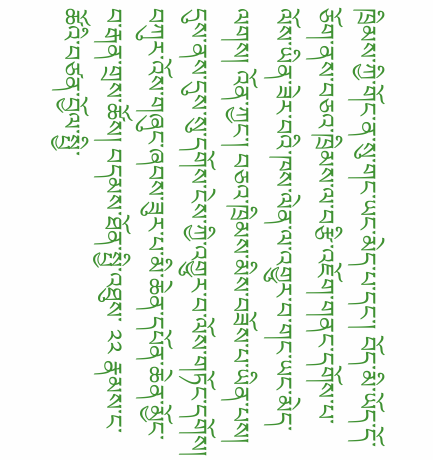ཁྲིམས་ཀྱི་གོང་ན་སུ་གང་ཡང་མེད་པ་དང་། བོད་མི་ཡོད་དོ་ཅོག་ནས་བཅའ་ཁྲིམས་ལ་བརྩི་འཇོག་གནང་དགོས་པ་ལོས་ཡིན་ཟེར་བའི་ཁས་ལེན་ལ་འགྱུར་བ་གང་ཡང་མེད་ལགས། འོན་ཀྱང་། བཅའ་ཁྲིམས་མིས་བཟོས་པ་ཡིན་པས། དུས་ནས་དུས་སུ་དགོས་ངེས་ཀྱི་འགྱུར་བ་ལོས་གཏོང་དགོས། བཀུར་འོས་གཞུང་ཞབས་ཟུར་པ་མི་ཆེན་དཔོན་ཆེན་མྱོང་བ་རྒན་གྲས་ཚོས། བདམས་ཐོན་སྤྱི་འཐུས་ ༢༢ རྣམས་ང་ཚོའི་བཙན་བྱོལ་སྤྱི་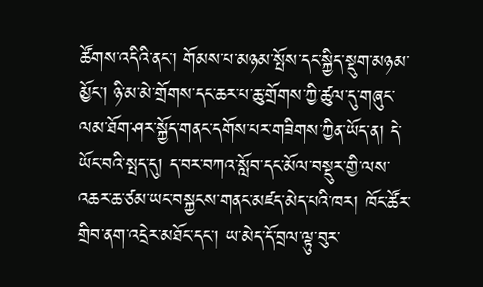ཚོགས་འདིའི་ནང་། གོམས་པ་མཉམ་སྤོས་དང་སྐྱིད་སྡུག་མཉམ་མྱོང་། ཉི་མ་མེ་གྲོགས་དང་ཆར་པ་ཆུ་གྲོགས་ཀྱི་ཚུལ་དུ་གཞུང་ལམ་ཐོག་ཤར་སྐྱོད་གནང་དགོས་པར་གཟིགས་ཀྱིན་ཡོད་ན། དེ་ཡོང་བའི་སྤད་དུ། ད་བར་བཀའ་སློབ་དང་མོལ་བསྡུར་གྱི་ལས་འཆར་ཆ་ཙམ་ཡང་བསྐྱངས་གནང་མཛད་མེད་པའི་ཁར། ཁོང་ཚོར་གྲིབ་ནག་འདྲེར་མཐོང་དང་། ཡ་མེད་དོ་བྲལ་ལྟུ་བུར་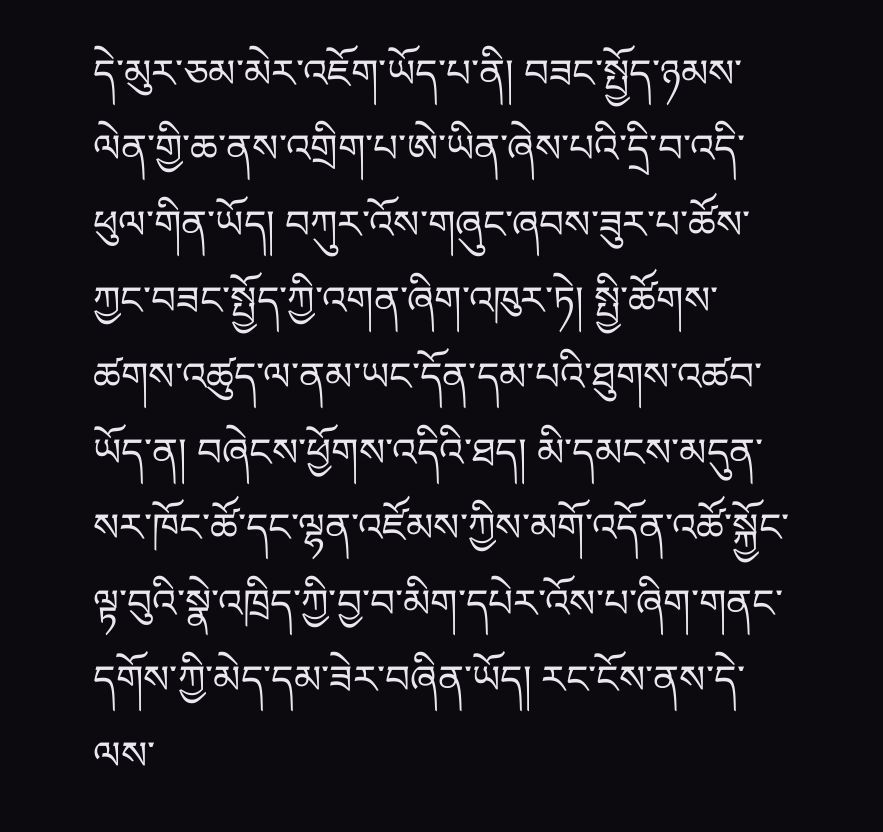དེ་མུར་ཅམ་མེར་འཇོག་ཡོད་པ་ནི། བཟང་སྤྱོད་ཉམས་ལེན་གྱི་ཆ་ནས་འགྲིག་པ་ཨེ་ཡིན་ཞེས་པའི་དྲི་བ་འདི་ཕུལ་གིན་ཡོད། བཀུར་འོས་གཞུང་ཞབས་ཟུར་པ་ཚོས་ཀྱང་བཟང་སྤྱོད་ཀྱི་འགན་ཞིག་འཁུར་ཏེ། སྤྱི་ཚོགས་ཚགས་འཚུད་ལ་ནམ་ཡང་དོན་དམ་པའི་ཐུགས་འཚབ་ཡོད་ན། བཞེངས་ཕྱོགས་འདིའི་ཐད། མི་དམངས་མདུན་སར་ཁོང་ཚོ་དང་ལྷན་འཛོམས་ཀྱིས་མགོ་འདོན་འཚོ་སྐྱོང་ལྟ་བུའི་སྣེ་འཁྲིད་ཀྱི་བྱ་བ་མིག་དཔེར་འོས་པ་ཞིག་གནང་དགོས་ཀྱི་མེད་དམ་ཟེར་བཞིན་ཡོད། རང་ངོས་ནས་དེ་ལས་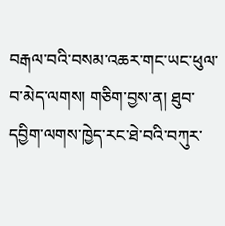བརྒལ་བའི་བསམ་འཆར་གང་ཡང་ཕུལ་བ་མེད་ལགས། གཅིག་བྱས་ན། ཐུབ་དབྱིག་ལགས་ཁྱེད་རང་ཐེ་བའི་བཀུར་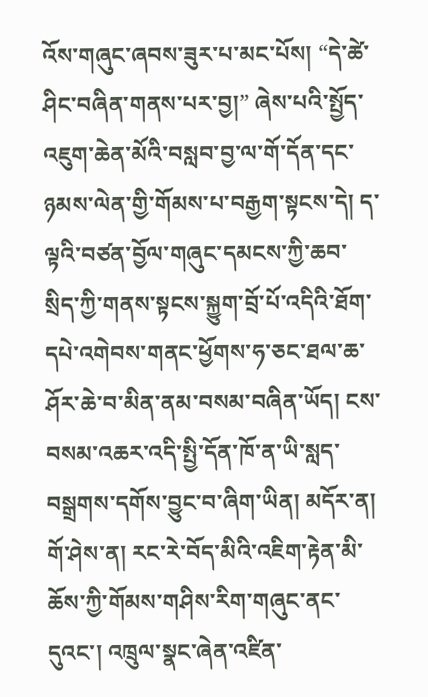འོས་གཞུང་ཞབས་ཟུར་པ་མང་པོས། “དེ་ཚེ་ཤིང་བཞིན་གནས་པར་བྱ།” ཞེས་པའི་སྤྱོད་འཇུག་ཆེན་མོའི་བསླབ་བྱ་ལ་གོ་དོན་དང་ཉམས་ལེན་གྱི་གོམས་པ་བརྒྱག་སྟངས་དེ། ད་ལྟའི་བཙན་བྱོལ་གཞུང་དམངས་ཀྱི་ཆབ་སྲིད་ཀྱི་གནས་སྟངས་སྐྱུག་བྲོ་པོ་འདིའི་ཐོག་དཔེ་འགེབས་གནང་ཕྱོགས་ཧ་ཅང་ཐལ་ཆ་ཤོར་ཆེ་བ་མིན་ནམ་བསམ་བཞིན་ཡོད། ངས་བསམ་འཆར་འདི་སྤྱི་དོན་ཁོ་ན་ཡི་སླད་བསྒྲགས་དགོས་བྱུང་བ་ཞིག་ཡིན། མདོར་ན། གོ་ཤེས་ན། རང་རེ་བོད་མིའི་འཇིག་རྟེན་མི་ཆོས་ཀྱི་གོམས་གཤིས་རིག་གཞུང་ནང་དུའང་། འཁྲུལ་སྣང་ཞེན་འཛིན་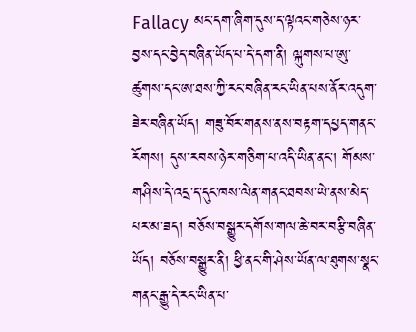Fallacy མང་དག་ཞིག་དུས་ད་ལྟའང་གཅེས་ཉར་བྱས་དང་བྱེད་བཞིན་ཡོད་པ་དེ་དག་ནི། ལྐུགས་པ་ཨུ་ཚུགས་དང་ཨ་ཐས་ཀྱི་རང་བཞིན་རང་ཡིན་པས་ནོར་འདུག་ཟེར་བཞིན་ཡོད། གཟུ་བོར་གནས་ནས་བརྟག་དཔྱད་གནང་རོགས། དུས་རབས་ཉེར་གཅིག་པ་འདི་ཡིན་ནང་། གོམས་གཤིས་དེ་འདྲ་ད་དུང་ཁས་ལེན་གནང་ཐབས་ཡེ་ནས་མེད་པར་མ་ཟད། བཅོས་བསྒྱུར་དགོས་གལ་ཆེ་བར་བརྩི་བཞིན་ཡོད། བཅོས་བསྒྱུར་ནི། ཕྱི་ནང་གི་ཤེས་ཡོན་ལ་ཐུགས་སྣང་གནང་རྒྱུ་དེ་རང་ཡིན་པ་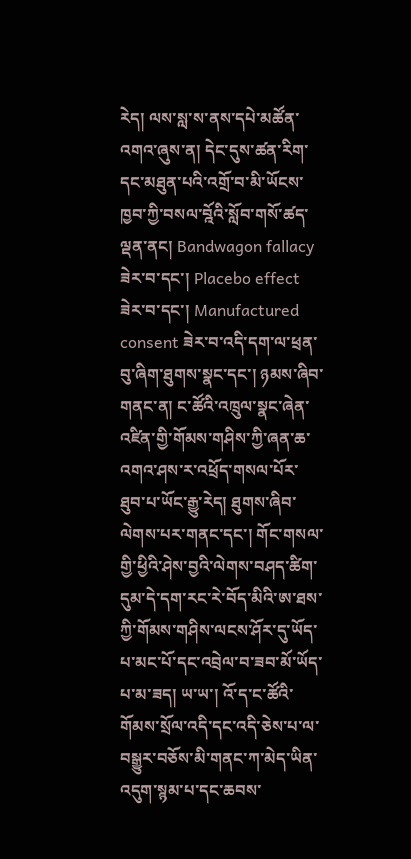རེད། ལས་སླ་ས་ནས་དཔེ་མཚོན་འགའ་ཞུས་ན། དེང་དུས་ཚན་རིག་དང་མཐུན་པའི་འགྲོ་བ་མི་ཡོངས་ཁྱབ་ཀྱི་བསལ་བྰོའི་སློབ་གསོ་ཚད་ལྡན་ནང། Bandwagon fallacy ཟེར་བ་དང་། Placebo effect ཟེར་བ་དང་། Manufactured consent ཟེར་བ་འདི་དག་ལ་ཕྲན་བུ་ཞིག་ཐུགས་སྣང་དང་། ཉམས་ཞིབ་གནང་ན། ང་ཚོའི་འཁྲུལ་སྣང་ཞེན་འཛིན་གྱི་གོམས་གཤིས་ཀྱི་ཞན་ཆ་འགའ་ཤས་ར་འཕྲོད་གསལ་པོར་ཐུབ་པ་ཡོང་རྒྱུ་རེད། ཐུགས་ཞིབ་ལེགས་པར་གནང་དང་། གོང་གསལ་གྱི་ཕྱིའི་ཤེས་བྱའི་ལེགས་བཤད་ཚིག་དུམ་དེ་དག་རང་རེ་བོད་མིའི་ཨ་ཐས་ཀྱི་གོམས་གཤིས་ལངས་ཤོར་དུ་ཡོད་པ་མང་པོ་དང་འབྲེལ་བ་ཟབ་མོ་ཡོད་པ་མ་ཟད། ཡ་ཡ་། འོ་ད་ང་ཚོའི་གོམས་སྲོལ་འདི་དང་འདི་ཅེས་པ་ལ་བསྒྱུར་བཅོས་མི་གནང་ཀ་མེད་ཡིན་འདུག་སྙམ་པ་དང་ཆབས་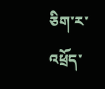ཅིག་ར་འཕྲོད་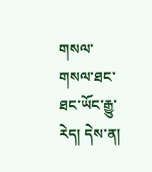གསལ་གསལ་ཐང་ཐང་ཡོང་རྒྱུ་རེད། དེས་ན།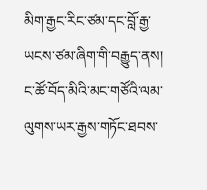མིག་རྒྱང་རིང་ཙམ་དང་བློ་རྒྱ་ཡངས་ཙམ་ཞིག་གི་བརྒྱུད་ནས། ང་ཚོ་བོད་མིའི་མང་གཙོའི་ལམ་ལུགས་ཡར་རྒྱས་གཏོང་ཐབས་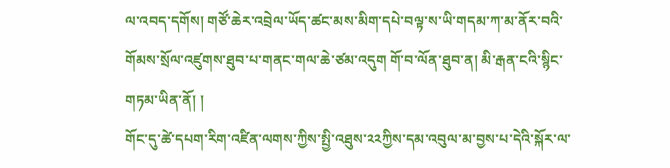ལ་འབད་དགོས། གཙོ་ཆེར་འབྲེལ་ཡོད་ཚང་མས་མིག་དཔེ་བལྟ་ས་ཡི་གདམ་ཀ་མ་ནོར་བའི་གོམས་སྲོལ་འཛུགས་ཐུབ་པ་གནང་གལ་ཆེ་ཙམ་འདུག གོ་བ་ལོན་ཐུབ་ན། མི་རྒན་ངའི་སྙིང་གཏམ་ཡིན་ནོ། །
གོང་དུ་ཚེ་དཔག་རིག་འཛིན་ལགས་ཀྱིས་སྤྱི་འཐུས་༢༢ཀྱིས་དམ་འབུལ་མ་བྱས་པ་དེའི་སྐོར་ལ་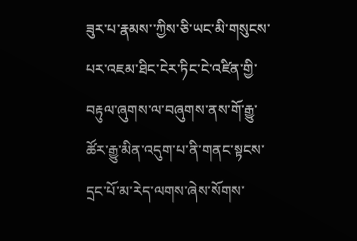ཟུར་པ་རྣམས་་ཀྱིས་ཅི་ཡང་མི་གསུངས་པར་འཇམ་ཐིང་ངེར་ཏིང་ངེ་འཛིན་གྱི་བརྟུལ་ཞུགས་ལ་བཞུགས་ནས་གོ་རྒྱུ་ཚོར་རྒྱུ་མིན་འདུག་པ་ནི་གནང་སྟངས་དྲང་པོ་མ་རེད་ལགས་ཞེས་སོགས་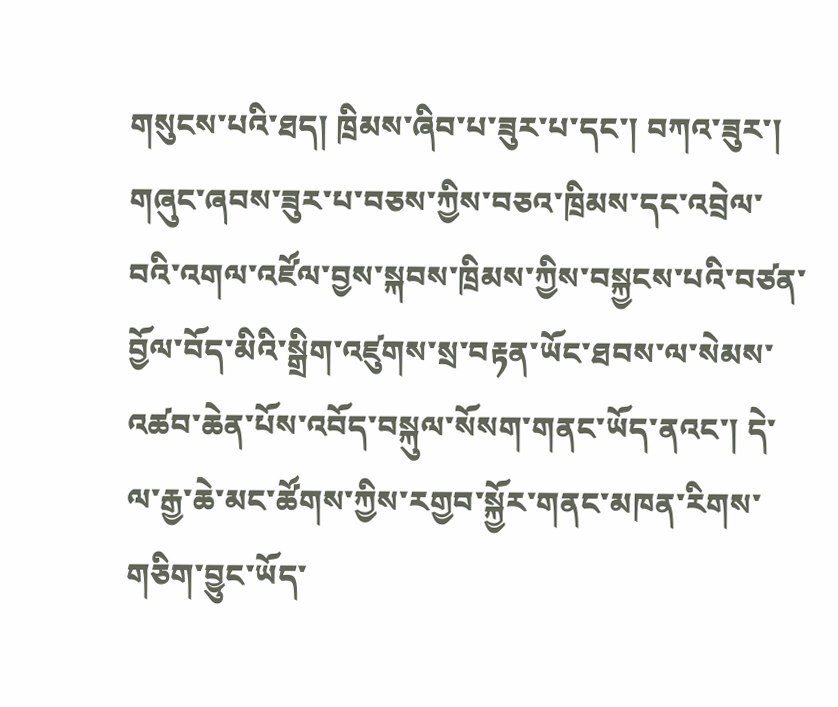གསུངས་པའི་ཐད། ཁྲིམས་ཞིབ་པ་ཟུར་པ་དང་། བཀའ་ཟུར་། གཞུང་ཞབས་ཟུར་པ་བཅས་ཀྱིས་བཅའ་ཁྲིམས་དང་འབྲེལ་བའི་འགལ་འཛོལ་བྱས་སྐབས་ཁྲིམས་ཀྱིས་བསྐྱངས་པའི་བཙན་བྱོལ་བོད་མིའི་སྒྲིག་འཛུགས་སྲ་བརྟན་ཡོང་ཐབས་ལ་སེམས་འཚབ་ཆེན་པོས་འབོད་བསྐུལ་སོསག་གནང་ཡོད་ནའང་། དེ་ལ་རྒྱ་ཆེ་མང་ཚོགས་ཀྱིས་རགྱབ་སྐྱོར་གནང་མཁན་རིགས་གཅིག་བྱུང་ཡོད་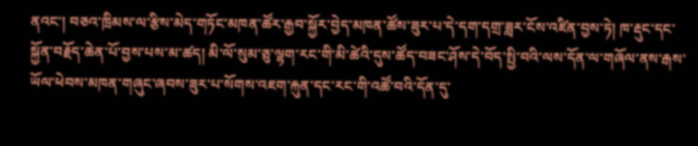ནའང་། བཅའ་ཁྲིམས་ལ་རྩིས་མེད་གཏོང་མཁན་ཚོར་རྒྱབ་སྐྱོར་བྱེད་མཁན་ཚོས་ཟུར་པ་དེ་དག་དགྲ་ཟླར་ངོས་འཛིན་བྱས་ཏེ། ཁ་རྡུང་དང་སྐྱོན་བརྗོད་ཆེན་པོ་བྱས་པས་མ་ཚད། མི་ལོ་སུམ་ཅུ་ལྷག་རང་གི་མི་ཚེའི་དུས་ཚོད་བཟང་ཤོས་དེ་བོད་སྤྱི་བའི་ལས་དོན་ལ་གཞོལ་ནས་རྒས་ཡོལ་ཕེབས་མཁན་གཞུང་ཞབས་ཟུར་པ་སོགས་འཇག་རྐུན་དང་རང་གི་འཚོ་བའི་དོན་དུ་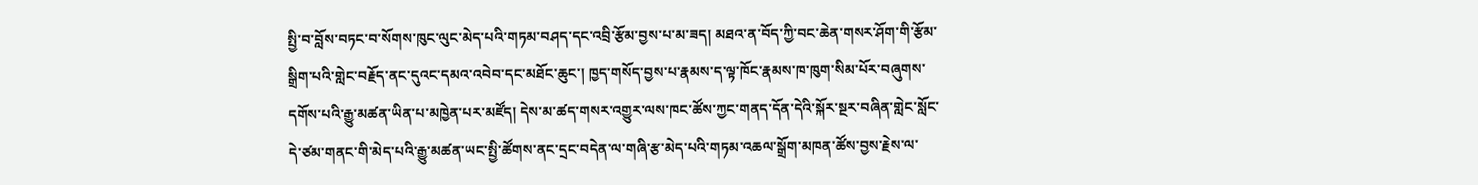སྤྱི་བ་བློས་བཏང་བ་སོགས་ཁུང་ལུང་མེད་པའི་གཏམ་བཤད་དང་འབྲི་རྩོམ་བྱས་པ་མ་ཟད། མཐའ་ན་བོད་ཀྱི་བང་ཆེན་གསར་ཤོག་གི་རྩོམ་སྒྲིག་པའི་གླེང་བརྗོད་ནང་དུའང་དམའ་འབེབ་དང་མཐོང་ཆུང་། ཁྱད་གསོད་བྱས་པ་རྣམས་ད་ལྟ་ཁོང་རྣམས་ཁ་ཁུག་སིམ་པོར་བཞུགས་དགོས་པའི་རྒྱུ་མཚན་ཡིན་པ་མཁྱེན་པར་མཛོད། དེས་མ་ཚད་གསར་འགྱུར་ལས་ཁང་ཚོས་ཀྱང་གནད་དོན་དེའི་སྐོར་སྔར་བཞིན་གླེང་སློང་དེ་ཙམ་གནང་གི་མེད་པའི་རྒྱུ་མཚན་ཡང་སྤྱི་ཚོགས་ནང་དྲང་བདེན་ལ་གཞི་རྩ་མེད་པའི་གཏམ་འཆལ་སྒྲོག་མཁན་ཚོས་བྱས་རྗེས་ལ་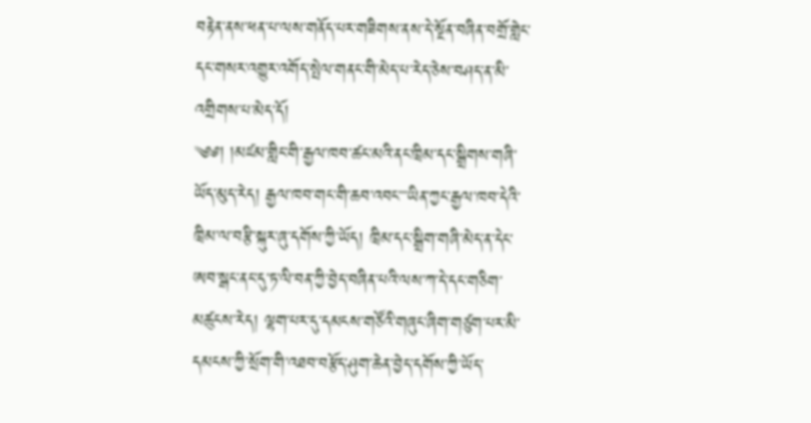བརྟེན་ནས་ཕན་པ་ལས་གནོད་པར་གཟིགས་ནས་དེ་སྔོན་བཞིན་བགྲོ་གླེང་དང་གསར་འགྱུར་འགོད་སྤེལ་གནང་གི་མེད་པ་རེད་ཅེས་བཤད་ན་མི་འགྲིགས་པ་མེད་དོ།
༄༅། །མཛམ་གླིང་གི་རྒྱལ་ཁབ་ཚང་མའི་ནང་ཁྲིམ་དང་སྒྲིགས་གཞི་ཡོད་མུད་རེད། རྒྱལ་ཁབ་གང་གི་ཆབ་འབང་་་ཡིན་ཀྱང་རྒྱལ་ཁབ་དེའི་ཁྲིམ་ལ་བརྩི་སྐུར་ཞུ་དགོས་ཀྱི་ཡོད། ཁྲིམ་དང་སྒྲིག་གཞི་མེད་ན་དེང་ཨབ་སྒང་ནང་དུ་ཏ་ལི་བན་ཀྱི་བྱེད་བཞིན་པའི་ལས་ཀ་དེ་དང་གཅིག་མཚུངས་རེད། ལྷག་པར་དུ་དམངས་གཙོའི་གཞུང་ཞིག་གཙུག་པར་མི་དམངས་ཀྱི་སྲོག་གི་འཐབ་བརྩོད་ཤུག་ཆེན་བྱེད་དགོས་ཀྱི་ཡོད་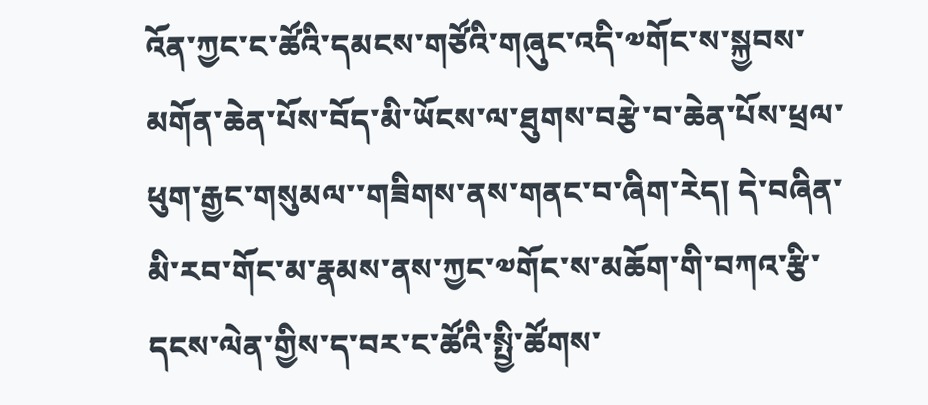འོན་ཀྱང་ང་ཚོའི་དམངས་གཙོའི་གཞུང་འདི་༧གོང་ས་སྐྱབས་མགོན་ཆེན་པོས་བོད་མི་ཡོངས་ལ་ཐུགས་བརྩེ་བ་ཆེན་པོས་ཕྲལ་ཕུག་རྒྱང་གསུམལ་་གཟིགས་ནས་གནང་བ་ཞིག་རེད། དེ་བཞིན་མི་རབ་གོང་མ་རྣམས་ནས་ཀྱང་༧གོང་ས་མཆོག་གི་བཀའ་རྩི་དངས་ལེན་གྱིས་ད་བར་ང་ཚོའི་སྤྱི་ཚོགས་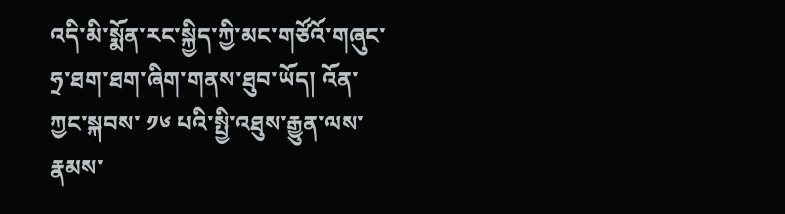འདི་མི་སྨོན་རང་སྐྱིད་ཀྱི་མང་གཙོའོ་གཞུང་ཧྲ་ཐག་ཐག་ཞིག་གནས་ཐུབ་ཡོད། འོན་ཀྱང་སྐབས་ ༡༦ པའི་སྤྱི་འཐུས་རྒྱུན་ལས་རྣམས་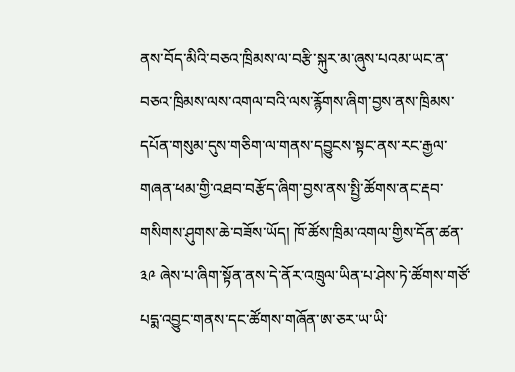ནས་བོད་མིའི་བཅའ་ཁྲིམས་ལ་བརྩི་སྐུར་མ་ཞུས་པའམ་ཡང་ན་བཅའ་ཁྲིམས་ལས་འགལ་བའི་ལས་རྙོགས་ཞིག་བྱས་ནས་ཁྲིམས་དཔོན་གསུམ་དུས་གཅིག་ལ་གནས་དབྱུངས་སྟང་ནས་རང་རྒྱལ་གཞན་ཕམ་གྱི་འཐབ་བརྩོད་ཞིག་བྱས་ནས་སྤྱི་ཚོགས་ནང་རྡབ་གསིགས་ཤུགས་ཆེ་བཟོས་ཡོད། ཁོ་ཚོས་ཁྲིམ་འགལ་གྱིས་དོན་ཚན་ ༣༩ ཞེས་པ་ཞིག་སྟོན་ནས་དེ་ནོར་འཁྲུལ་ཡིན་པ་ཤེས་ཏེ་ཚོགས་གཙོ་པདྨ་འབྱུང་གནས་དང་ཚོགས་གཞོན་ཨ་ཅར་ཡ་ཡི་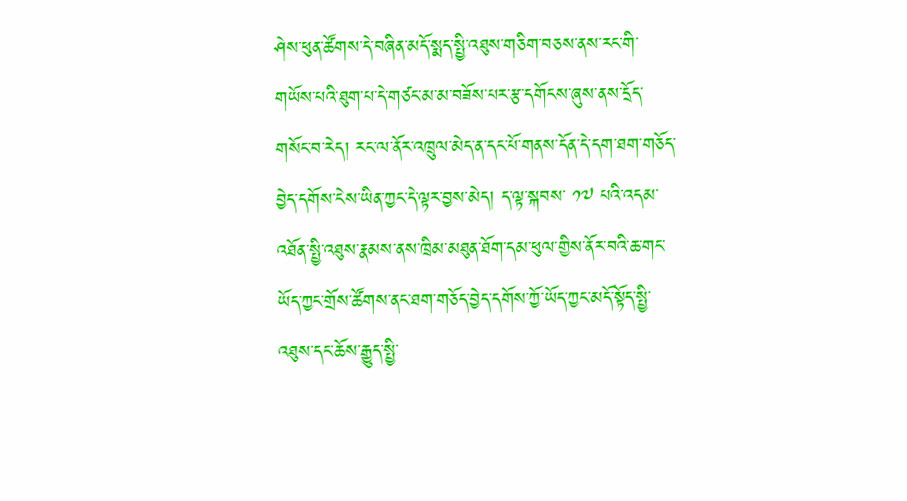ཤེས་ཕུན་ཚོགས་དེ་བཞིན་མདོ་སྨད་སྤྱི་འཐུས་གཅིག་བཅས་ནས་རང་གི་གཡོས་པའི་ཐུག་པ་དེ་གཙང་མ་མ་བཟོས་པར་རྩ་དགོངས་ཞུས་ནས་དྲོད་གསོང་བ་རེད། རང་ལ་ནོར་འཁྲུལ་མེད་ན་དང་པོ་གནས་དོན་དེ་དག་ཐག་གཅོད་བྱེད་དགོས་ངེས་ཡིན་ཀྱང་དེ་ལྟར་བྱས་མེད། ད་ལྟ་སྐབས་ ༡༧ པའི་འདམ་འཐོན་སྤྱི་འཐུས་རྣམས་ནས་ཁྲིམ་མཐུན་ཐོག་དམ་ཕུལ་གྱིས་ནོར་བའི་ཆ་གང་ཡོད་ཀྱང་གྲོས་ཚོགས་ནང་ཐག་གཅོད་བྱེད་དགོས་ཀྱོ་ཡོད་ཀྱང་མདོ་སྟོད་སྤྱི་འཐུས་དང་ཆོས་རྒྱུད་སྤྱི་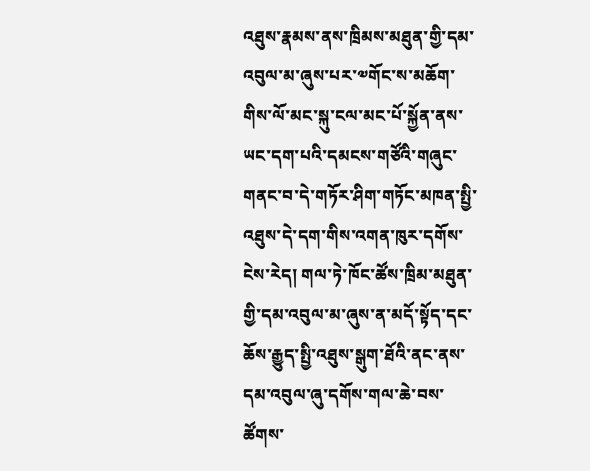འཐུས་རྣམས་ནས་ཁྲིམས་མཐུན་གྱི་དམ་འབུལ་མ་ཞུས་པར་༧གོང་ས་མཆོག་གིས་ལོ་མང་སྐུ་ངལ་མང་པོ་སྐྱོན་ནས་ཡང་དག་པའི་དམངས་གཙོའི་གཞུང་གནང་བ་དེ་གཏོར་ཤིག་གཏོང་མཁན་སྤྱི་འཐུས་དེ་དག་གིས་འགན་ཁུར་དགོས་ངེས་རེད། གལ་ཏེ་ཁོང་ཚོས་ཁྲིམ་མཐུན་གྱི་དམ་འབུལ་མ་ཞུས་ན་མདོ་སྟོད་དང་ཆོས་རྒྱུད་སྤྱི་འཐུས་སྒུག་ཐོའི་ནང་ནས་དམ་འབུལ་ཞུ་དགོས་གལ་ཆེ་བས་ཚོགས་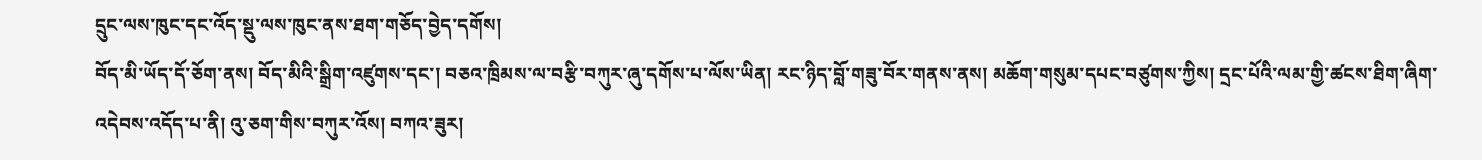དྲུང་ལས་ཁུང་དང་འོད་སྡུ་ལས་ཁུང་ནས་ཐག་གཅོད་བྱེད་དགོས།
བོད་མི་ཡོད་དོ་ཅོག་ནས། བོད་མིའི་སྒྲིག་འཛུགས་དང་། བཅའ་ཁྲིམས་ལ་བརྩི་བཀུར་ཞུ་དགོས་པ་ལོས་ཡིན། རང་ཉིད་བློ་གཟུ་བོར་གནས་ནས། མཆོག་གསུམ་དཔང་བཙུགས་ཀྱིས། དྲང་པོའི་ལམ་གྱི་ཚངས་ཐིག་ཞིག་འདེབས་འདོད་པ་ནི། འུ་ཅག་གིས་བཀུར་འོས། བཀའ་ཟུར།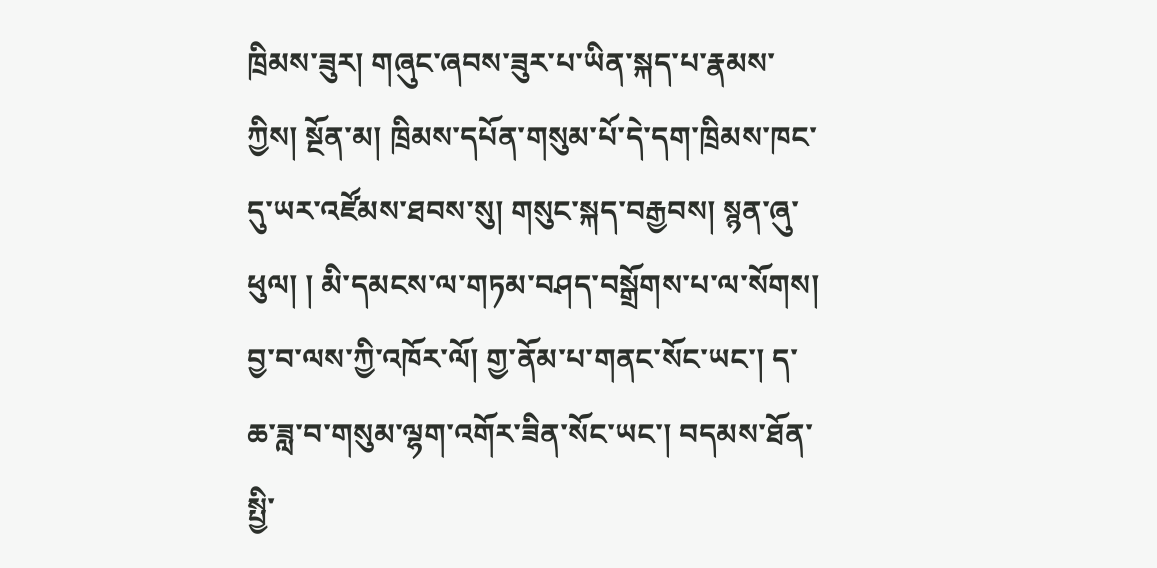ཁྲིམས་ཟུར། གཞུང་ཞབས་ཟུར་པ་ཡིན་སྐད་པ་རྣམས་ཀྱིས། སྔོན་མ། ཁྲིམས་དཔོན་གསུམ་པོ་དེ་དག་ཁྲིམས་ཁང་དུ་ཡར་འཛོམས་ཐབས་སུ། གསུང་སྐད་བརྒྱབས། སྙན་ཞུ་ཕུལ། ། མི་དམངས་ལ་གཏམ་བཤད་བསྒྲོགས་པ་ལ་སོགས། བྱ་བ་ལས་ཀྱི་འཁོར་ལོ། གྱ་ནོམ་པ་གནང་སོང་ཡང་། ད་ཆ་ཟླ་བ་གསུམ་ལྷག་འགོར་ཟིན་སོང་ཡང་། བདམས་ཐོན་སྤྱི་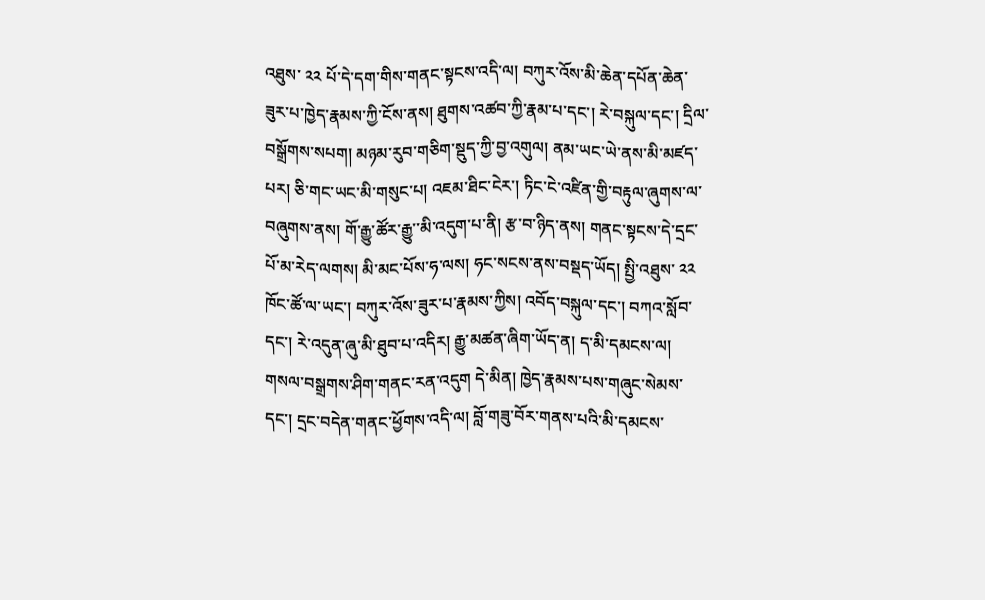འཐུས་ ༢༢ པོ་དེ་དག་གིས་གནང་སྟངས་འདི་ལ། བཀུར་འོས་མི་ཆེན་དཔོན་ཆེན་ཟུར་པ་ཁྱེད་རྣམས་ཀྱི་ངོས་ནས། ཐུགས་འཚབ་ཀྱི་རྣམ་པ་དང་། རེ་བསྐུལ་དང་། དྲིལ་བསྒྲོགས་སཔག། མཉམ་རུབ་གཅིག་སྡུད་ཀྱི་བྱ་འགུལ། ནམ་ཡང་ཡེ་ནས་མི་མཛད་པར། ཅི་གང་ཡང་མི་གསུང་པ། འཇམ་ཐིང་ངེར་། ཏིང་ངེ་འཛིན་གྱི་བརྟུལ་ཞུགས་ལ་བཞུགས་ནས། གོ་རྒྱུ་ཚོར་རྒྱུ་་མི་འདུག་པ་ནི། རྩ་བ་ཉིད་ནས། གནང་སྟངས་དེ་དྲང་པོ་མ་རེད་ལགས། མི་མང་པོས་ཧ་ལས། ཧང་སངས་ནས་བསྡད་ཡོད། སྤྱི་འཐུས་ ༢༢ ཁོང་ཚོ་ལ་ཡང་། བཀུར་འོས་ཟུར་པ་རྣམས་ཀྱིས། འབོད་བསྐུལ་དང་། བཀའ་སློབ་དང་། རེ་འདུན་ཞུ་མི་ཐུབ་པ་འདིར། རྒྱུ་མཚན་ཞིག་ཡོད་ན། ད་མི་དམངས་ལ། གསལ་བསྒྲགས་ཤིག་གནང་རན་འདུག དེ་མིན། ཁྱེད་རྣམས་པས་གཞུང་སེམས་དང་། དྲང་བདེན་གནང་ཕྱོགས་འདི་ལ། བློ་གཟུ་བོར་གནས་པའི་མི་དམངས་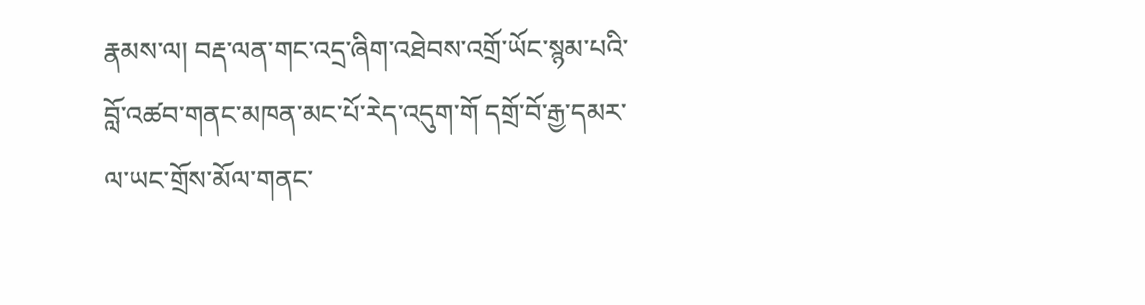རྣམས་ལ། བརྡ་ལན་གང་འདྲ་ཞིག་འཐེབས་འགྲོ་ཡོང་སྙམ་པའི་བློ་འཚབ་གནང་མཁན་མང་པོ་རེད་འདུག་གོ དགྲོ་བོ་རྒྱ་དམར་ལ་ཡང་གྲོས་མོལ་གནང་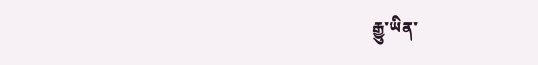རྒྱུ་ཡིན་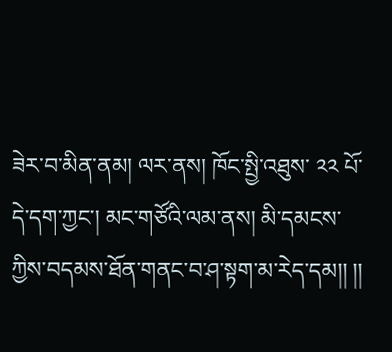ཟེར་བ་མིན་ནམ། ལར་ནས། ཁོང་སྤྱི་འཐུས་ ༢༢ པོ་དེ་དག་ཀྱང་། མང་གཙོའི་ལམ་ནས། མི་དམངས་ཀྱིས་བདམས་ཐོན་གནང་བ་ཤ་སྟག་མ་རེད་དམ།། །།